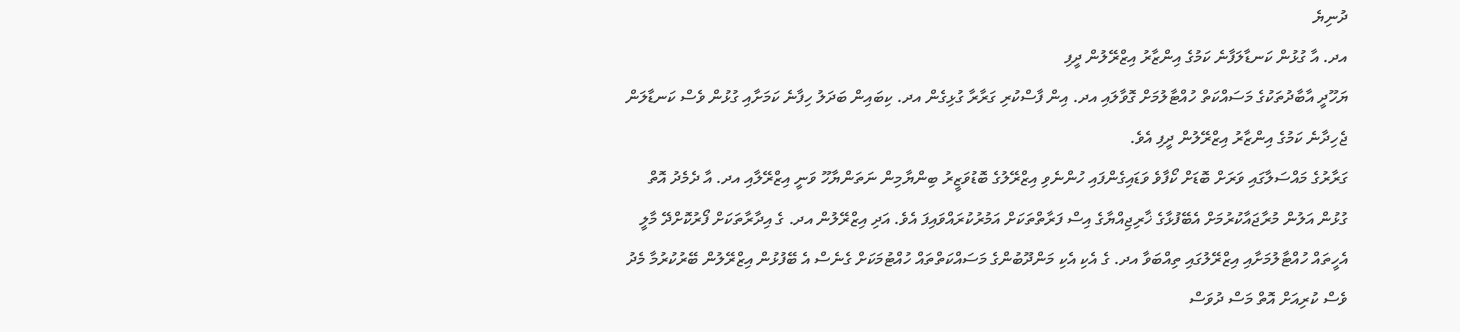ދުނިޔެ
އދ. އާ ގުޅުން ކަނޑާލަފާނެ ކަމުގެ އިންޒާރު އިޒްރޭލުން ދީފި
ޔަހޫދީ އާބާދުތަކުގެ މަސައްކަތް ހުއްޓާލުމަށް ގޮވާލައި އދ. އިން ފާސްކުރި ގަރާރާ ގުޅިގެން އދ. ކިބައިން ބަދަލު ހިފާނެ ކަމަށާއި ގުޅުން ވެސް ކަނޑާލަން ޖެހިދާނެ ކަމުގެ އިންޒާރު އިޒްރޭލުން ދީފި އެވެ.
ގަރާރުގެ މައްސަލާގައި ވަރަށް ބޮޑަށް ކޯފާވެ ވަޑައިގެންފައި ހުންނެވި އިޒްރޭލުގެ ބޮޑުވަޒީރު ބިންޔާމިން ނަތަންޔާހޫ ވަނީ އިޒްރޭލާއި އދ. އާ ދެމެދު އޮތް ގުޅުން އަލުން މުރާޖައާކުރުމަށް އެބޭފުޅާގެ ޚާރިޖިއްޔާގެ އިސް ފަރާތްތަކަށް އަމުރުކުރައްވައިފަ އެވެ. އަދި އިޒްރޭލުން އދ. ގެ އިދާރާތަކަށް ފޯރުކޮށްދޭ މާލީ އެހީތައް ހުއްޓާލުމަށާއި އިޒްރޭލުގައި ތިއްބަވާ އދ. ގެ އެކި އެކި މަންދޫބުންގެ މަސައްކަތްތައް ހުއްޓުމަކަށް ގެނެސް އެ ބޭފުޅުން އިޒްރޭލުން ބޭރުކުރުމާ މެދު ވެސް ކުރިއަށް އޮތް މަސް ދުވަސް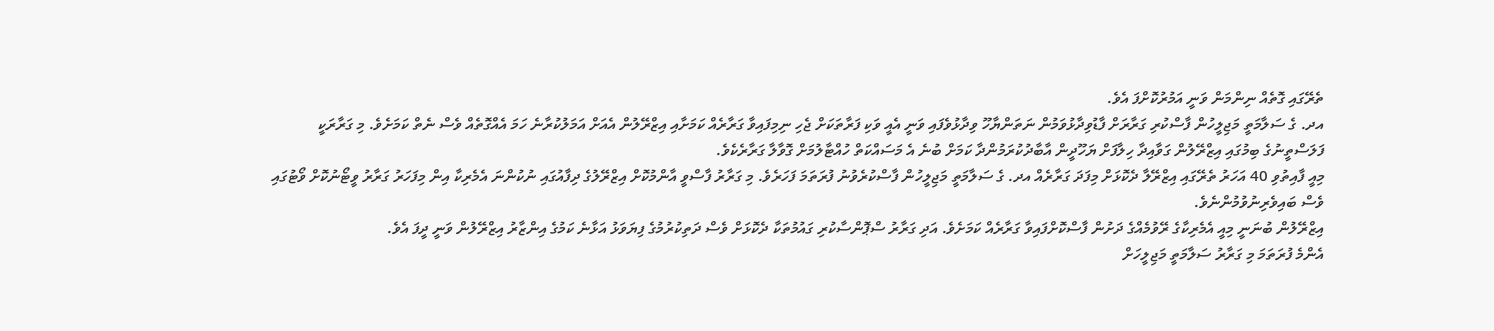ތެރޭގައި ގޮތެއް ނިންމަން ވަނީ އަމުރުކޮށްފަ އެވެ.
އދ. ގެ ސަލާމަތީ މަޖިލީހުން ފާސްކުރި ގަރާރަށް ފާޑުވިދާޅުވަމުން ނަތަންޔާހޫ ވިދާޅުވެފައި ވަނީ އެއީ ވަކި ފަރާތަކަށް ޖެހި ނިމިފައިވާ ގަރާރެއް ކަމަށާއި އިޒްރޭލުން އެއަށް އަމަލުކުރާނެ ހަމަ އެއްގޮތެއް ވެސް ނެތް ކަމަށެވެ. މި ގަރާރަކީ ފަލަސްތީނުގެ ބިމުގައި އިޒްރޭލުން ގަވާއިދާ ހިލާފަށް ޔަހޫދީން އާބާދުކުރަމުންދާ ކަމަށް ބުނެ އެ މަސައްކަތް ހުއްޓާލުމަށް ގޮވާލާ ގަރާރެކެވެ.
މިއީ ފާއިތުވި 40 އަހަރު ތެރޭގައި އިޒްރޭލާ ދެކޮޅަށް މިފަދަ ގަރާރެއް އދ. ގެ ސަލާމަތީ މަޖިލީހުން ފާސްކުރެވުނު ފުރަތަމަ ފަހަރެވެ. މި ގަރާރު ފާސްވީ އާންމުކޮށް އިޒްރޭލުގެ ދިފާއުގައި ނުކުންނަ އެމެރިކާ އިން މިފަހަރު ގަރާރު ވީޓޯނުކޮށް ވޯޓުގައި ވެސް ބައިވެރިނުވުމުންނެވެ.
އިޒްރޭލުން ބުނަނީ މިއީ އެމެރިކާގެ ރޭވުމެއްގެ ދަށުން ފާސްކޮށްފައިވާ ގަރާރެއް ކަމަށެވެ. އަދި ގަރާރު ސްޕޮންސާކުރި ގައުމުތަކާ ދެކޮޅަށް ވެސް ދަތިކުރުމުގެ ފިޔަވަޅު އަޅާނެ ކަމުގެ އިންޒާރު އިޒްރޭލުން ވަނީ ދީފަ އެވެ.
އެންމެ ފުރަތަމަ މި ގަރާރު ސަލާމަތީ މަޖިލީހަށް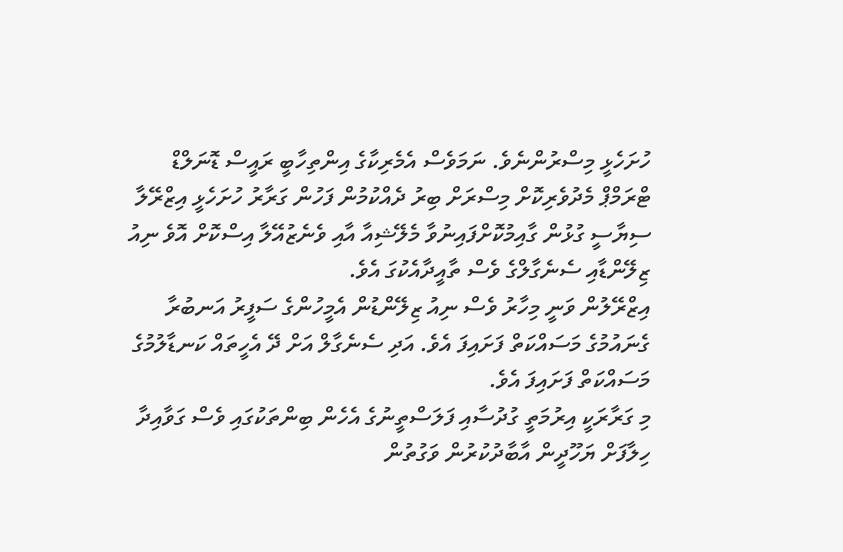ހުށަހެޅީ މިސްރުންނެވެ. ނަމަވެސް އެމެރިކާގެ އިންތިހާބީ ރައީސް ޑޮނަލްޑް ޓްރަމްޕް މެދުވެރިކޮށް މިސްރަށް ބިރު ދެއްކުމުން ފަހުން ގަރާރު ހުށަހެޅީ އިޒްރޭލާ ސިޔާސީ ގުޅުން ގާއިމުކޮށްފައިނުވާ މެލޭޝިއާ އާއި ވެނެޒުއޭލާ އިސްކޮށް އޮވެ ނިއު ޒިލޭންޑާއި ސެނެގާލްގެ ވެސް ތާއީދާއެކުގަ އެވެ.
އިޒްރޭލުން ވަނީ މިހާރު ވެސް ނިއު ޒިލޭންޑުން އެމީހުންގެ ސަފީރު އަނބުރާ ގެނައުމުގެ މަސައްކަތް ފަށައިފަ އެވެ. އަދި ސެނެގާލް އަށް ދޭ އެހީތައް ކަނޑާލުމުގެ މަސައްކަތް ފަށައިފަ އެވެ.
މި ގަރާރަކީ އިރުމަތީ ގުދުސާއި ފަލަސްތީނުގެ އެހެން ބިންތަކުގައި ވެސް ގަވާއިދާ ހިލާފަށް ޔަހޫދީން އާބާދުކުރުން ވަގުތުން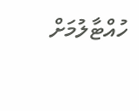ހުއްޓާލުމަށް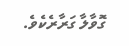ގޮވާލާ ގަރާރެކެވެ.